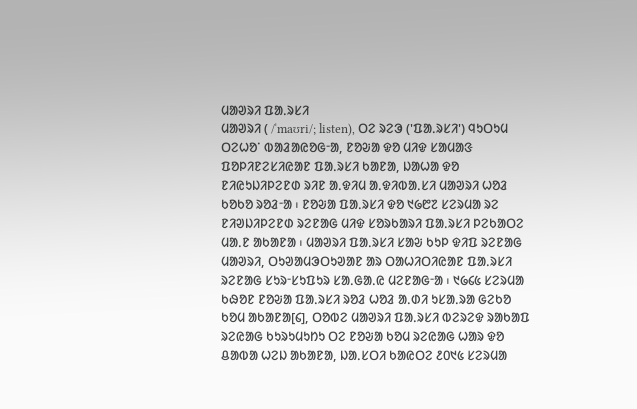ᱢᱟᱣᱨᱤ ᱯᱟᱹᱨᱥᱤ
ᱢᱟᱣᱨᱤ ( /ˈmaʊri/; listen), ᱛᱮ ᱨᱮᱳ ('ᱯᱟᱹᱨᱥᱤ') ᱧᱩᱛᱩᱢ ᱛᱮᱦᱚᱸ ᱵᱟᱲᱟᱭᱚᱜᱼᱟ, ᱱᱚᱶᱟ ᱫᱚ ᱢᱤᱫ ᱥᱟᱢᱟᱝ ᱯᱚᱞᱤᱱᱮᱥᱤᱭᱟᱱ ᱯᱟᱹᱨᱥᱤ ᱠᱟᱱᱟ, ᱡᱟᱦᱟ ᱫᱚ ᱱᱤᱭᱩᱡᱤᱞᱮᱱᱰ ᱨᱤᱱ ᱟᱹᱫᱤᱢ ᱟᱹᱫᱤᱵᱟᱹᱥᱤ ᱢᱟᱣᱨᱤ ᱦᱚᱲ ᱠᱚᱠᱚ ᱨᱚᱲᱼᱟ ᱾ ᱱᱚᱶᱟ ᱯᱟᱹᱨᱥᱤ ᱫᱚ ᱑᱙᱘᱗ ᱥᱮᱨᱢᱟ ᱨᱮ ᱱᱤᱣᱡᱤᱞᱮᱱᱰ ᱨᱮᱱᱟᱜ ᱢᱤᱫ ᱥᱚᱨᱠᱟᱨᱤ ᱯᱟᱹᱨᱥᱤ ᱞᱮᱠᱟᱛᱮ ᱢᱟᱹᱱ ᱟᱠᱟᱱᱟ ᱾ ᱢᱟᱣᱨᱤ ᱯᱟᱹᱨᱥᱤ ᱥᱟᱶ ᱠᱩᱞ ᱫᱤᱯ ᱨᱮᱱᱟᱜ ᱢᱟᱣᱨᱤ, ᱛᱩᱣᱟᱢᱳᱛᱩᱣᱟᱱ ᱟᱨ ᱛᱟᱦᱤᱛᱤᱭᱟᱱ ᱯᱟᱹᱨᱥᱤ ᱨᱮᱱᱟᱜ ᱥᱩᱨᱼᱥᱩᱯᱩᱨ ᱥᱟᱹᱜᱟᱹᱭ ᱢᱮᱱᱟᱜᱼᱟ ᱾ ᱑᱙᱔᱕ ᱥᱮᱨᱢᱟ ᱠᱷᱚᱱ ᱱᱚᱶᱟ ᱯᱟᱹᱨᱥᱤ ᱨᱚᱲ ᱦᱚᱲ ᱟᱹᱰᱤ ᱩᱥᱟᱹᱨᱟ ᱜᱮᱠᱚ ᱠᱚᱢ ᱟᱠᱟᱱᱟ[᱔], ᱛᱚᱵᱮ ᱢᱟᱣᱨᱤ ᱯᱟᱹᱨᱥᱤ ᱵᱮᱨᱮᱫ ᱨᱟᱠᱟᱯ ᱨᱮᱭᱟᱜ ᱠᱩᱨᱩᱢᱩᱴᱩ ᱛᱮ ᱱᱚᱶᱟ ᱠᱚᱢ ᱨᱮᱭᱟᱜ ᱦᱟᱨ ᱫᱚ ᱪᱟᱵᱟ ᱦᱮᱡ ᱟᱠᱟᱱᱟ, ᱡᱟᱹᱥᱛᱤ ᱠᱟᱭᱛᱮ ᱒᱐᱑᱕ ᱥᱮᱨᱢᱟ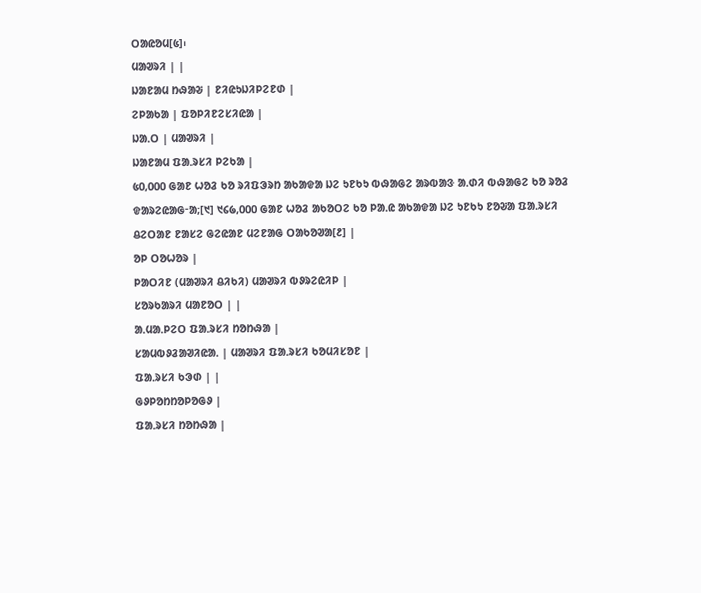ᱛᱟᱭᱚᱢ[᱕]᱾
ᱢᱟᱣᱨᱤ | |
ᱡᱟᱱᱟᱢ ᱴᱷᱟᱶ | ᱱᱤᱭᱩᱡᱤᱞᱮᱱᱰ |
ᱮᱞᱟᱠᱟ | ᱯᱚᱞᱤᱱᱮᱥᱤᱭᱟ |
ᱡᱟᱹᱛ | ᱢᱟᱣᱨᱤ |
ᱡᱟᱱᱟᱢ ᱯᱟᱹᱨᱥᱤ ᱞᱮᱠᱟ |
᱕᱐,᱐᱐᱐ ᱜᱟᱱ ᱦᱚᱲ ᱠᱚ ᱨᱤᱯᱳᱨᱴ ᱟᱠᱟᱫᱟ ᱡᱮ ᱩᱱᱠᱩ ᱵᱷᱟᱜᱮ ᱟᱨᱵᱟᱝ ᱟᱹᱰᱤ ᱵᱷᱟᱜᱮ ᱠᱚ ᱨᱚᱲ ᱫᱟᱨᱮᱭᱟᱜᱼᱟ;[᱑] ᱑᱔᱙,᱐᱐᱐ ᱜᱟᱱ ᱦᱚᱲ ᱟᱠᱚᱛᱮ ᱠᱚ ᱞᱟᱹᱭ ᱟᱠᱟᱫᱟ ᱡᱮ ᱩᱱᱠᱩ ᱱᱚᱶᱟ ᱯᱟᱹᱨᱥᱤ ᱪᱮᱛᱟᱱ ᱱᱟᱥᱮ ᱜᱮᱭᱟᱱ ᱢᱮᱱᱟᱜ ᱛᱟᱠᱚᱣᱟ[᱒] |
ᱚᱞ ᱛᱚᱦᱚᱨ |
ᱞᱟᱛᱤᱱ (ᱢᱟᱣᱨᱤ ᱪᱤᱠᱤ) ᱢᱟᱣᱨᱤ ᱵᱽᱨᱮᱭᱤᱞ |
ᱥᱚᱨᱠᱟᱨᱤ ᱢᱟᱱᱚᱛ | |
ᱟᱹᱢᱟᱹᱞᱮᱛ ᱯᱟᱹᱨᱥᱤ ᱴᱚᱴᱷᱟ |
ᱥᱟᱢᱵᱽᱲᱟᱣᱤᱭᱟᱹ | ᱢᱟᱣᱨᱤ ᱯᱟᱹᱨᱥᱤ ᱠᱚᱢᱤᱥᱚᱱ |
ᱯᱟᱹᱨᱥᱤ ᱠᱳᱰ | |
ᱜᱽᱞᱚᱴᱴᱚᱞᱚᱜᱽ |
ᱯᱟᱹᱨᱥᱤ ᱴᱚᱴᱷᱟ |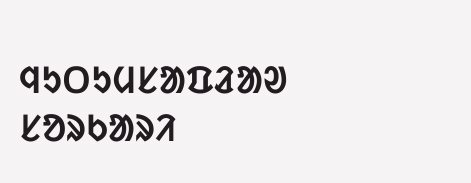ᱧᱩᱛᱩᱢᱥᱟᱯᱲᱟᱣ
ᱥᱚᱨᱠᱟᱨᱤ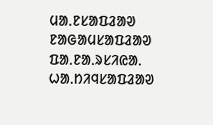ᱢᱟᱹᱱᱥᱟᱯᱲᱟᱣ
ᱱᱟᱜᱟᱢᱥᱟᱯᱲᱟᱣ
ᱯᱟᱹᱱᱟᱹᱨᱥᱤᱭᱟᱹ ᱦᱟᱹᱴᱤᱧᱥᱟᱯᱲᱟᱣ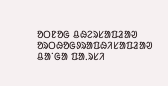ᱚᱛᱱᱚᱜ ᱪᱷᱮᱨᱥᱟᱯᱲᱟᱣ
ᱚᱨᱛᱷᱚᱜᱽᱨᱟᱯᱷᱤᱥᱟᱯᱲᱟᱣ
ᱪᱟᱸᱜᱟ ᱯᱟᱹᱨᱥᱤ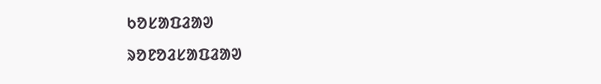ᱠᱚᱥᱟᱯᱲᱟᱣ
ᱨᱚᱱᱚᱲᱥᱟᱯᱲᱟᱣ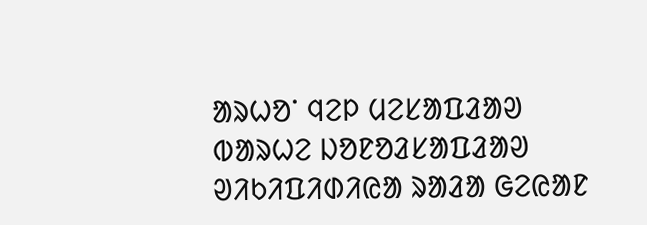ᱟᱨᱦᱚᱸ ᱧᱮᱞ ᱢᱮᱥᱟᱯᱲᱟᱣ
ᱵᱟᱨᱦᱮ ᱡᱚᱱᱚᱲᱥᱟᱯᱲᱟᱣ
ᱣᱤᱠᱤᱯᱤᱰᱤᱭᱟ ᱨᱟᱲᱟ ᱜᱮᱭᱟᱱ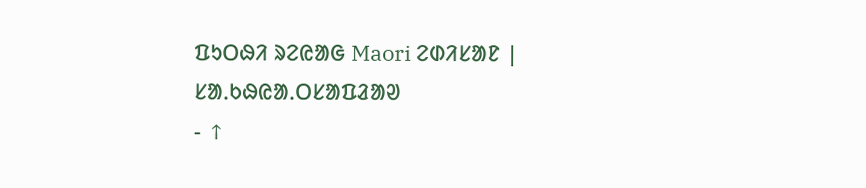ᱯᱩᱛᱷᱤ ᱨᱮᱭᱟᱜ Maori ᱮᱰᱤᱥᱟᱱ |
ᱥᱟᱹᱠᱷᱭᱟᱹᱛᱥᱟᱯᱲᱟᱣ
- ↑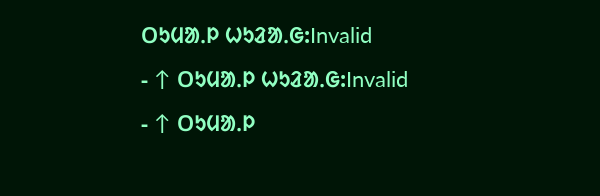ᱛᱩᱢᱟᱹᱞ ᱦᱩᱲᱟᱹᱜ:Invalid
- ↑ ᱛᱩᱢᱟᱹᱞ ᱦᱩᱲᱟᱹᱜ:Invalid
- ↑ ᱛᱩᱢᱟᱹᱞ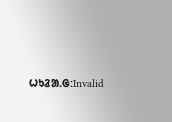ᱦᱩᱲᱟᱹᱜ:Invalid